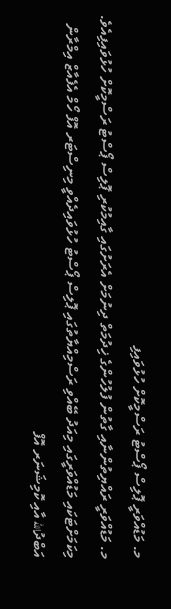މ. މަޑުއްވަރީ ޕޮލިސް ޕޯސްޓު ރަސްމީކޮށް ހުޅުވައިފި
މ. މަޑުއްވަރީ ރައްޔިތުންނާއި ގާތުން ފުލުހުންގެ ޚިދުމަތް ދިނުމަށް އެރަށުގައި ގާއިމުކުރި ޕޮލިސް ޕޯސްޓު ރަސްމީކޮށް ހުޅުވައިފިއެވެ.
މިކަމަށްޓަކައި މަޑުއްވަރީގައި މިއަދު ބޭއްވި ރަސްމިއްޔާތުގައި ޕޮލިސް ޕޯސްޓު ހުޅުވައިދެއްވީ މިނިސްޓަރ އޮފް ހޯމް އެފެއާޒް އިމްރާން އަބްދުالله އާއި ކޮމިޝަނަރ އޮފް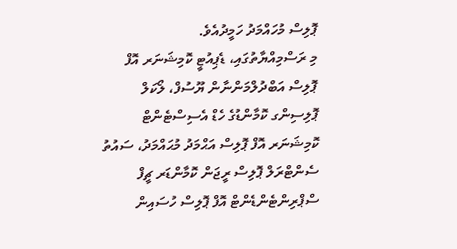ޕޮލިސް މުހައްމަދު ހަމީދުއެވެ.
މި ރަސްމިއްޔާތުގައި، ޑެޕިއުޓީ ކޮމިޝަނަރ އޮފް ޕޮލިސް އަބްދުލްމަންނާން ޔޫސުފް، ލޯކަލް ޕޮލިސިންގ ކޮމާންޑުގެ ހެޑް އެސިސްޓެންޓް ކޮމިޝަނަރ އޮފް ޕޮލިސް އަޙްމަދު މުޙައްމަދު، ސައުތު ސެންޓްރަލް ޕޮލިސް ރީޖަން ކޮމާންޑަރ ޗީފް ސްޕްރިންޓެންޑެންޓް އޮފް ޕޮލިސް ހުސައިން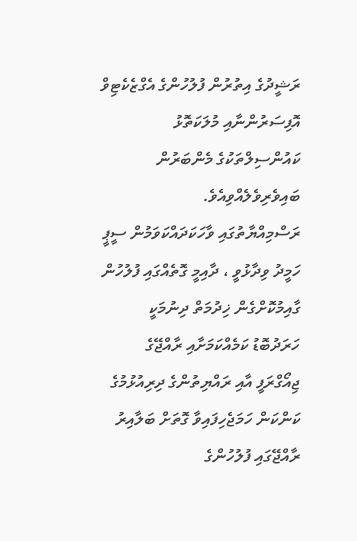ރަޝީދުގެ އިތުރުން ފުލުހުންގެ އެގްޒެކެޓިވް އޮފިސަރުންނާއި މުލަކަތޮޅު ކައުންސިލްތަކުގެ މެންބަރުން ބައިވެރިވެލެއްވިއެވެ.
ރަސްމިއްޔާތުގައި ވާހަކަދައްކަވަމުން ސީޕީ ހަމީދު ވިދާޅުވީ ، ދާއިމީ ގޮތެއްގައި ފުލުހުން ގާއިމުކޮށްގެން ޚިދުމަތް ދިނުމަކީ ހަރަދުބޮޑު ކަމެއްކަމަށާއި ރާއްޖޭގެ ޖިއޯގްރަފީ އާއި ރައްޔިތުންގެ ދިރިއުޅުމުގެ ކަންކަން ހަމަޖެހިފައިވާ ގޮތަށް ބަލާއިރު ރާއްޖޭގައި ފުލުހުންގެ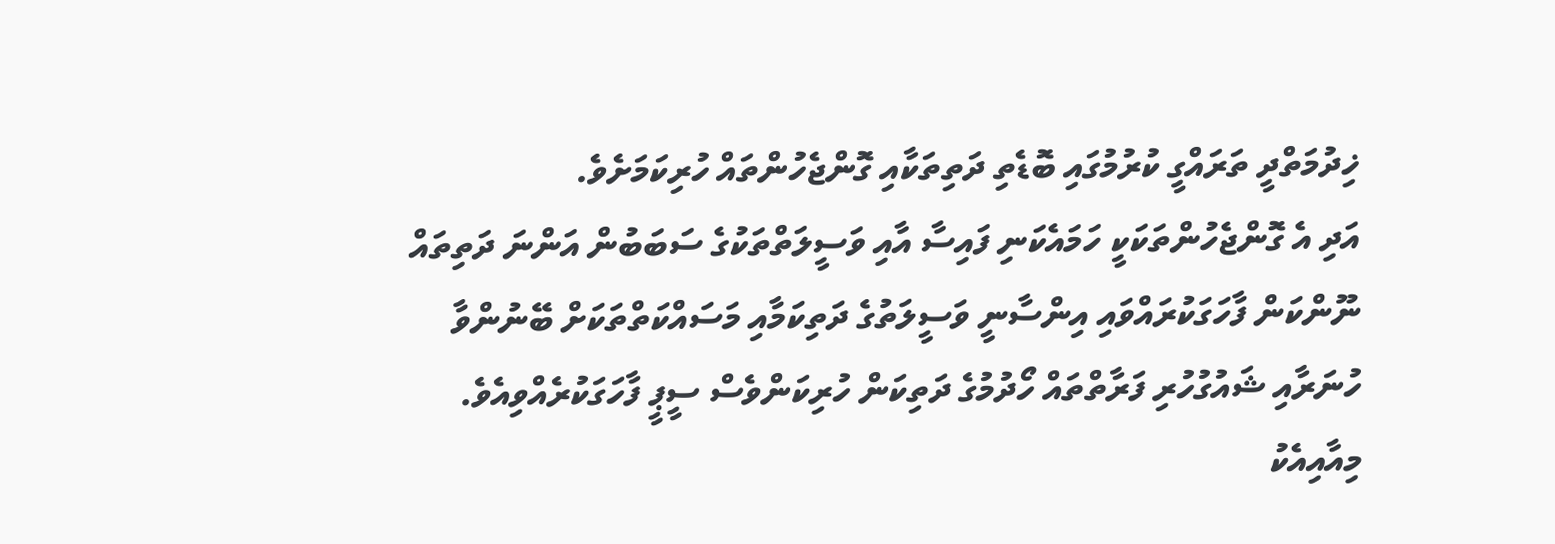ޚިދުމަތްދީ ތަރައްގީ ކުރުމުގައި ބޮޑެތި ދަތިތަކާއި ގޮންޖެހުންތައް ހުރިކަމަށެވެ.
އަދި އެ ގޮންޖެހުންތަކަކީ ހަމައެކަނި ފައިސާ އާއި ވަސީލަތްތަކުގެ ސަބަބުން އަންނަ ދަތިތައް ނޫންކަން ފާހަގަކުރައްވައި އިންސާނީ ވަސީލަތުގެ ދަތިކަމާއި މަސައްކަތްތަކަށް ބޭނުންވާ ހުނަރާއި ޝައުގުހުރި ފަރާތްތައް ހޯދުމުގެ ދަތިކަން ހުރިކަންވެސް ސީޕީ ފާހަގަކުރެއްވިއެވެ.
މިއާއިއެކު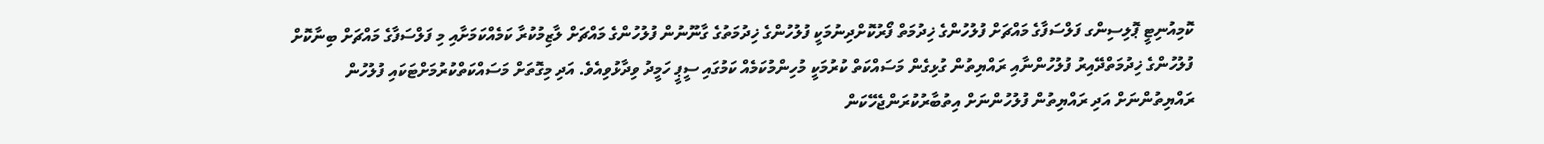ކޮމިއުނިޓީ ޕޮލިސިންގ ފަލްސަފާގެ މައްޗަށް ފުލުހުންގެ ޚިދުމަތް ފޯރުކޮށްދިނުމަކީ ފުލުހުންގެ ޚިދުމަތުގެ ގާނޫނުން ފުލުހުންގެ މައްޗަށް ލާޒިމުކުރާ ކަމެއްކަމަށާއި މި ފަލްސަފާގެ މައްޗަށް ބިނާކޮށް ފުލުހުންގެ ޚިދުމަތްދޭއިރު ފުލުހުންނާއި ރައްޔިތުން ގުޅިގެން މަސައްކަތް ކުރުމަކީ މުހިންމުކަމެއް ކަމުގައި ސީޕީ ހަމީދު ވިދާޅުވިއެވެ. އަދި މިގޮތަށް މަސައްކަތްކުރުމަށްޓަކައި ފުލުހުން ރައްޔިތުންނަށް އަދި ރައްޔިތުން ފުލުހުންނަށް އިތުބާރުކުރަންޖެހޭކަން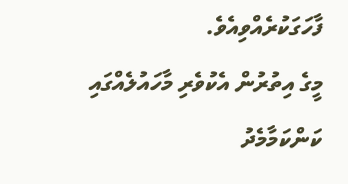ފާހަގަކުރެއްވިއެވެ.
މީގެ އިތުރުން އެކުވެރި މާހައުލެއްގައި ކަންކަމާމެދު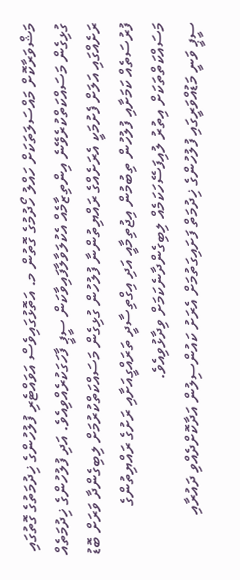މަޝްވަރާކޮށް މައްސަލަތަކަށް ހައްލު ހޯދުމުގެ ގޮތުން މ. އަތޮޅުގައިވެސް އަވައްޓެރި ފުލުހުންގެ ޚިދުމަތުގެ ގޮތުގައި ގުޅިގެން މަސައްކަތްކުރެވޭނެ އިންތިޒާމެއް އެކުލަވާލާފައިވާކަން ސީޕީ ފާހަގަކުރެއްވިއެވެ. އަދި ފުލުހުންގެ ޚިދުމަތެއް ރަށެއްގައި އަލަށް ފެށުމަކީ އެރަށެއްގެ ރައްޔިތުންނާ ފުލުހުން ގުޅިގެން މަސައްކަތްކުރުމަށް ލިބިގެންދާ ވަރަށް ބޮޑު ފުރުސަތެއް ކަމަށާއި ފުލުހުން ތިބުމުން އިޖުތިމާއީ އަދި އިގްތިސާދީ ތަރައްގީއަށާއި ރަށުގެ ރައްޔިތުންގެ މަސައްކަތްތަކަށް އިތުރު ލުއިފަސޭހަކަމެއް ލިބިގެންދާނެކަމަށް ވިދާޅުވިއެވެ.
ސީޕީ ވަނީ މަޑުއްވަރީގައި ފުލުހުންގެ ޚިދުމަތް ފަށައިގަތުމަށް އެރަށު ކައުންސިލުން އަދާކޮށްދެއްވި ދައުރާއި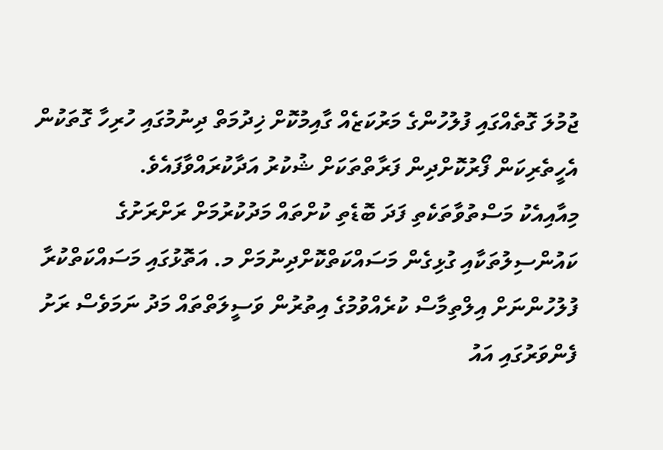ޖުމުލަ ގޮތެއްގައި ފުލުހުންގެ މަރުކަޒެއް ގާއިމުކޮށް ޚިދުމަތް ދިނުމުގައި ހުރިހާ ގޮތަކުން އެހީތެރިކަން ފޯރުކޮށްދިން ފަރާތްތަކަށް ޝުކުރު އަދާކުރައްވާފައެވެ.
މިއާއިއެކު މަސްތުވާތަކެތި ފަދަ ބޮޑެތި ކުށްތައް މަދުކުރުމަށް ރަށްރަށުގެ ކައުންސިލުތަކާއި ގުޅިގެން މަސައްކަތްކޮށްދިނުމަށް މ. އަތޮޅުގައި މަސައްކަތްކުރާ ފުލުހުންނަށް އިލްތިމާސް ކުރެއްވުމުގެ އިތުރުން ވަސީލަތްތައް މަދު ނަމަވެސް ރަށު ފެންވަރުގައި އައު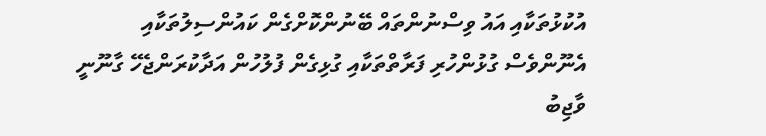އުކުޅުތަކާއި އައު ވިސްނުންތައް ބޭނުންކޮށްގެން ކައުންސިލުތަކާއި އެނޫންވެސް ގުޅުންހުރި ފަރާތްތަކާއި ގުޅިގެން ފުލުހުން އަދާކުރަންޖެހޭ ގާނޫނީ ވާޖިބު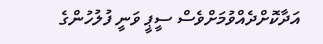އަދާކޮށްދެއްވުމަށްވެސް ސީޕީ ވަނީ ފުލުހުންގެ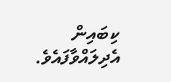ކިބައިން އެދިލައްވާފައެވެ.